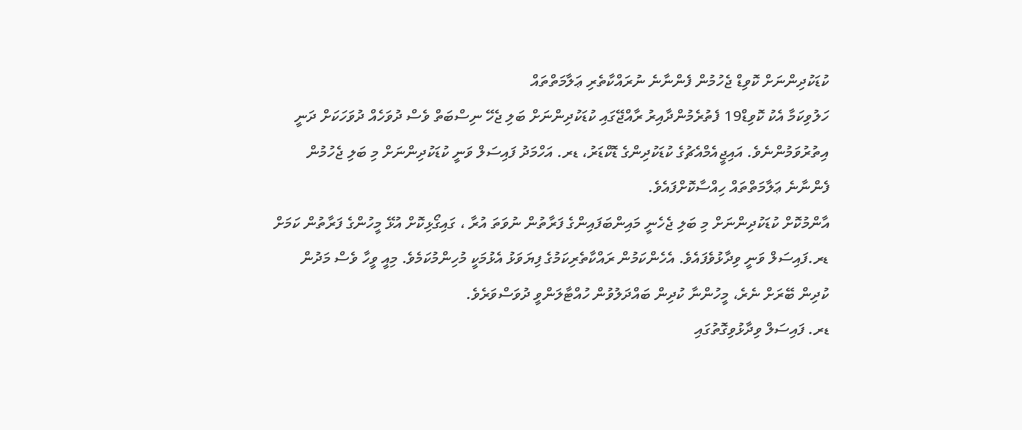ކުޑަކުދިންނަށް ކޮވިޑް ޖެހުމުން ފެންނާނެ ނުރައްކާތެރި ޢަލާމަތްތައް
ހަލުވިކަމާ އެކު ކޮވިޑް19 ފެތުރެމުންދާއިރު ރާއްޖޭގައި ކުޑަކުދިންނަށް ބަލި ޖެހޭ ނިސްބަތް ވެސް ދުވަހެއް ދުވަހަކަށް ދަނީ އިތުރުވަމުންނެވެ. އައިޖީއެމްއެޗުގެ ކުޑަކުދިންގެ ޑޮކްޑަރު، ޑރ. އަހްމަދު ފައިސަލް ވަނީ ކުޑަކުދިންނަށް މި ބަލި ޖެހުމުން ފެންނާނެ ޢަލާމަތްތައް ހިއްސާކޮށްފައެވެ.
އާންމުކޮށް ކުޑަކުދިންނަށް މި ބަލި ޖެހެނީ މައިންބަފައިންގެ ފަރާތުން ނުވަތަ އުރާ ، ގައިގޯޅިކޮށް އުޅޭ މީހުންގެ ފަރާތުން ކަމަށް ޑރ.ފައިސަލް ވަނީ ވިދާޅުވެފައެވެ. އެހެންކަމުން ރައްކާތެރިކަމުގެ ފިޔަވަޅު އެޅުމަކީ މުހިންމުކަމެވެ. މިއީ ވީހާ ވެސް މަދުން ކުދިން ބޭރަށް ނެރެ، މީހުންނާ ކުދިން ބައްދަލުވުން ހުއްޓާލަންވީ ދުވަސްވަރެވެ.
ޑރ. ފައިސަލް ވިދާޅުވިގޮތުގައި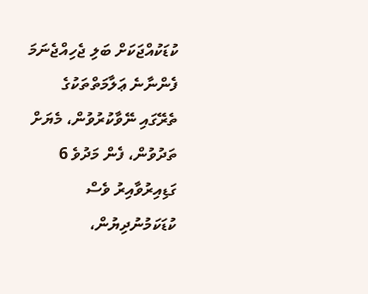ކުޑަކުއްޖަކަށް ބަލި ޖެހިއްޖެނަމަ ފެންނާނެ ޢަލާމަތްތަކުގެ ތެރޭގައި ނޭވާކުރުވުން، މެޔަށް ތަދުވުން، ފެން މަދުވެ 6 ގަޑިއިރުވާއިރު ވެސް ކުޑަކަމުނުދިޔުން،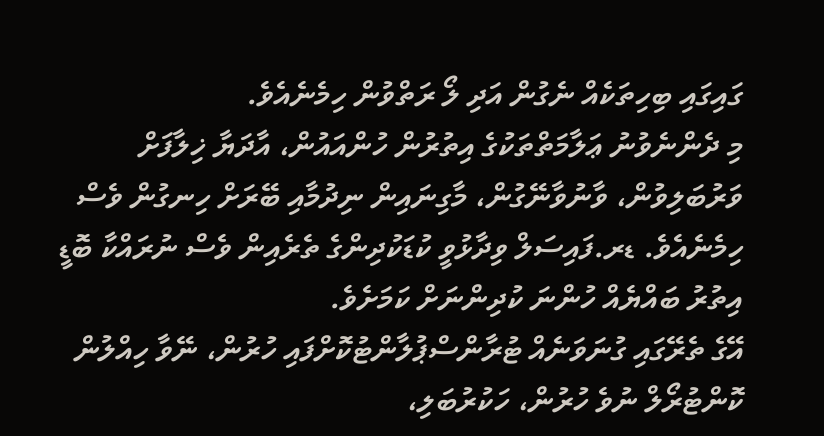ގައިގައި ބިހިތަކެއް ނެގުން އަދި ލޯ ރަތްވުން ހިމެނެއެވެ.
މި ދެންނެވުނު ޢަލާމަތްތަކުގެ އިތުރުން ހުންއައުން، އާދަޔާ ޚިލާފަށް ވަރުބަލިވުން، ވާނުވާނޭގުން، މާގިނައިން ނިދުމާއި ބޭރަށް ހިނގުން ވެސް ހިމެނެއެވެ. ޑރ.ފައިސަލް ވިދާޅުވީ ކުޑަކުދިންގެ ތެރެއިން ވެސް ނުރައްކާ ބޮޑީ އިތުރު ބައްޔެއް ހުންނަ ކުދިންނަށް ކަމަށެވެ.
އޭގެ ތެރޭގައި ގުނަވަނެއް ޓުރާންސްޕުލާންޓުކޮށްފައި ހުރުން، ނޭވާ ހިއްލުން ކޮންޓުރޯލް ނުވެ ހުރުން، ހަކުރުބަލި،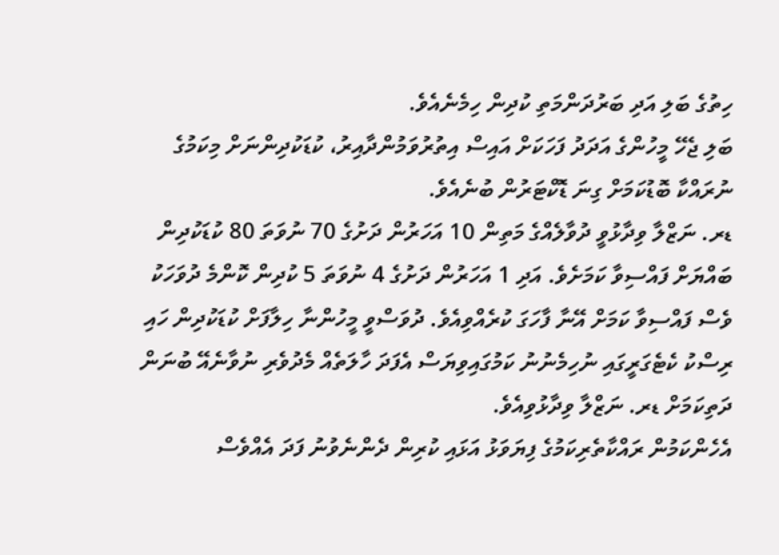ހިތުގެ ބަލި އަދި ބަރުދަންމަތި ކުދިން ހިމެނެއެވެ.
ބަލި ޖެހޭ މީހުންގެ އަދަދު ފަހަކަށް އައިސް އިތުރުވަމުންދާއިރު، ކުޑަކުދިންނަށް މިކަމުގެ ނުރައްކާ ބޮޑުކަމަށް ގިނަ ޑޮކްޓަރުން ބުނެއެވެ.
ޑރ. ނަޒްލާ ވިދާޅުވީ ދުވާލެއްގެ މަތިން 10 އަހަރުން ދަށުގެ 70 ނުވަތަ 80 ކުޑަކުދިން ބައްޔަށް ފައްސިވާ ކަމަށެވެ. އަދި 1 އަހަރުން ދަށުގެ 4 ނުވަތަ 5 ކުދިން ކޮންމެ ދުވަހަކު ވެސް ފައްސިވާ ކަމަށް އޭނާ ފާހަގަ ކުރެއްވިއެވެ. ދުވަސްވީ މީހުންނާ ހިލާފަށް ކުޑަކުދިން ހައި ރިސްކު ކެޓެގަރީގައި ނުހިމެނުނު ކަމުގައިވިޔަސް އެފަދަ ހާލަތެއް މެދުވެރި ނުވާނެއޭ ބުނަން ދަތިކަމަށް ޑރ. ނަޒްލާ ވިދާޅުވިއެވެ.
އެހެންކަމުން ރައްކާތެރިކަމުގެ ފިޔަވަޅު އަޅައި ކުރިން ދެންނެވުނު ފަދަ އެއްވެސް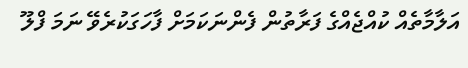އަލާމާތެއް ކުއްޖެއްގެ ފަރާތުން ފެންނަކަމަށް ފާހަގަކުރެވޭ ނަމަ ފްލޫ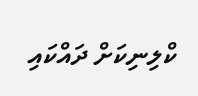ކްލިނިކަށް ދައްކައި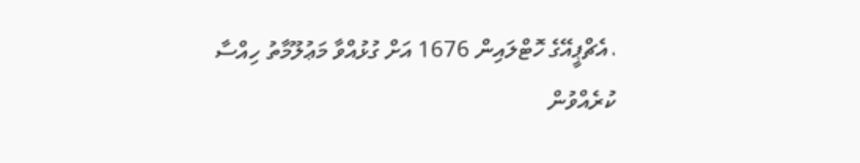، އެޗްޕީއޭގެ ހޮޓްލައިން 1676 އަށް ގުޅުއްވާ މަޢުލޫމާތު ހިއްސާ ކުރެއްވުން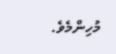މުހިންމެވެ.